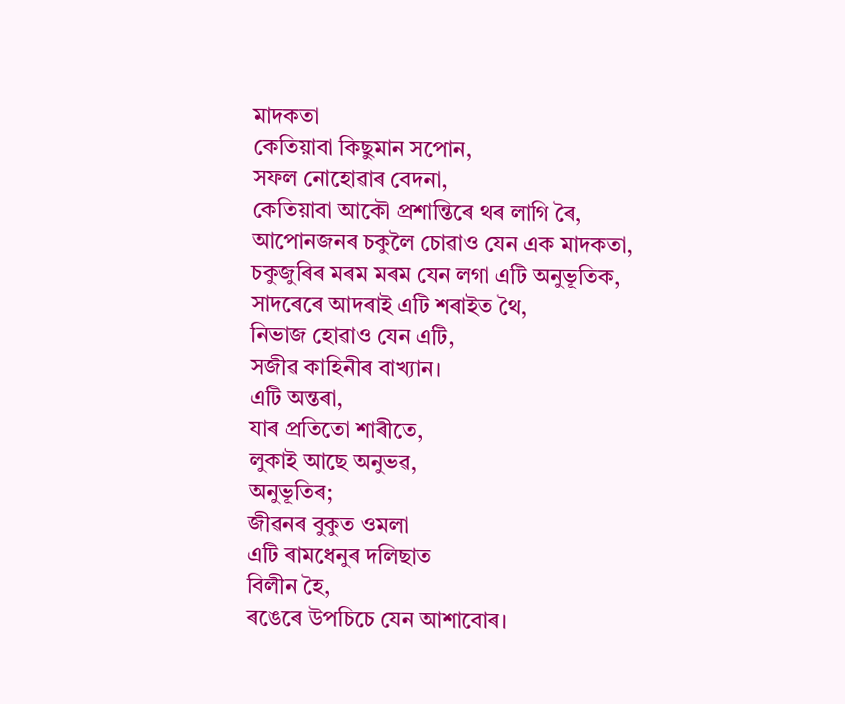মাদকতা
কেতিয়াবা কিছুমান সপোন,
সফল নোহোৱাৰ বেদনা,
কেতিয়াবা আকৌ প্ৰশান্তিৰে থৰ লাগি ৰৈ,
আপোনজনৰ চকুলৈ চোৱাও যেন এক মাদকতা,
চকুজুৰিৰ মৰম মৰম যেন লগা এটি অনুভূতিক,
সাদৰেৰে আদৰাই এটি শৰাইত থৈ,
নিভাজ হোৱাও যেন এটি,
সজীৱ কাহিনীৰ বাখ্যান।
এটি অন্তৰা,
যাৰ প্ৰতিতো শাৰীতে,
লুকাই আছে অনুভৱ,
অনুভূতিৰ;
জীৱনৰ বুকুত ওমলা
এটি ৰামধেনুৰ দলিছাত
বিলীন হৈ,
ৰঙেৰে উপচিচে যেন আশাবোৰ।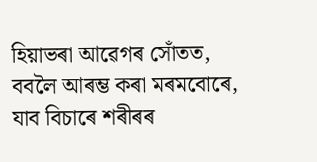হিয়াভৰা আৱেগৰ সোঁতত,
ববলৈ আৰম্ভ কৰা মৰমবোৰে,
যাব বিচাৰে শৰীৰৰ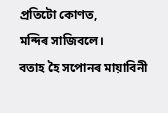প্ৰতিটো কোণত,
মন্দিৰ সাজিবলে।
বতাহ হৈ সপোনৰ মায়াবিনী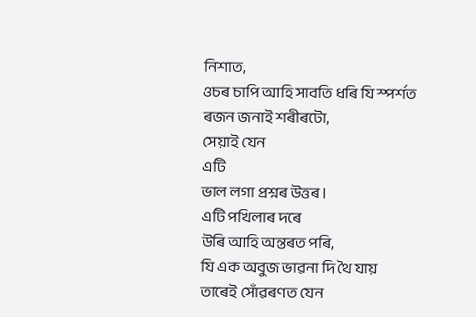নিশাত,
ওচৰ চাপি আহি সাবতি ধৰি যি স্পৰ্শত
ৰজন জনাই শৰীৰটো,
সেয়াই যেন
এটি
ভাল লগা প্ৰশ্নৰ উত্তৰ ।
এটি পখিলাৰ দৰে
উৰি আহি অন্তৰত পৰি,
যি এক অবুজ ভাৱনা দি থৈ যায়
তাৰেই সোঁৱৰণত যেন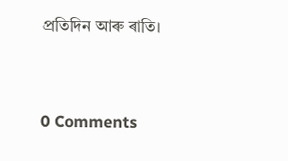প্ৰতিদিন আৰু ৰাতি।


0 Comments